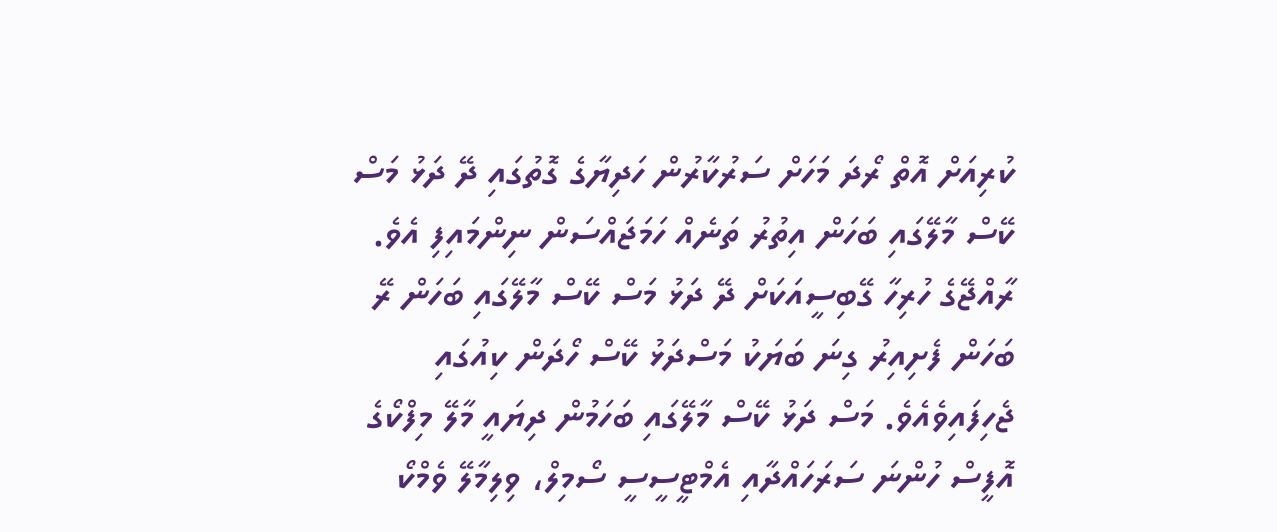ކުރިއަށް އޮތް ރޯދަ މަހަށް ސަރުކާރުން ހަދިޔާގެ ގޮތުގައި ދޭ ދަޅު މަސް ކޭސް މާލޭގައި ބަހަން އިތުރު ތަނެއް ހަމަޖައްސަން ނިންމައިފި އެވެ.
ރާއްޖޭގެ ހުރިހާ ގޭބިސީއަކަށް ދޭ ދަޅު މަސް ކޭސް މާލޭގައި ބަހަން ރޭ ބަހަން ފެށިއިރު ގިނަ ބަޔަކު މަސްދަޅު ކޭސް ހޯދަން ކިއުގައި ޖެހިފައިވެއެވެ. މަސް ދަޅު ކޭސް މާލޭގައި ބަހަމުން ދިޔައީ މާލޭ މިފްކޯގެ އޮފީސް ހުންނަ ސަރަހައްދާއި އެމްޓީސީސީ ސޯމިލް، ވިލިމާލޭ ވެމްކޯ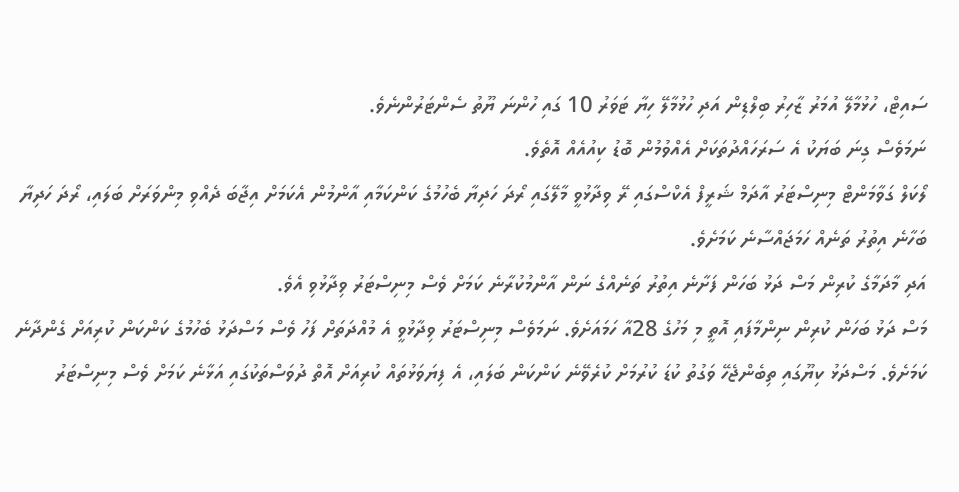ސައިޓް، ހުޅުމާލޭ އުމަރު ޒާހިރު ބިލްޑިން އަދި ހުޅުމާލޭ ހިޔާ ޓަވަރު 10 ގައި ހުންނަ ޔޫތު ސެންޓަރުންނެވެ.
ނަމަވެސް ގިނަ ބަޔަކު އެ ސަރަހައްދުތަކަށް އެއްވުމުން ބޮޑު ކިއުއެއް އޮތެވެ.
ލޯކަލް ގަވާމަންޓް މިނިސްޓަރު އާދަމް ޝަރީފް އެކްސްގައި ރޭ ވިދާޅުވީ މާލޭގައި ރޯދަ ހަދިޔާ ބެހުމުގެ ކަންކަމާއި އާންމުން އެކަމަށް އިޖާބަ ދެއްވި މިންވަރަށް ބަލައި، ރޯދަ ހަދިޔާ ބަހާނެ އިތުރު ތަނެއް ހަމަޖައްސާނެ ކަމަށެވެ.
އަދި މާދަމާގެ ކުރިން މަސް ދަޅު ބަހަން ފަށާނެ އިތުރު ތަނެއްގެ ނަން އާންމުކުރާނެ ކަމަށް ވެސް މިނިސްޓަރު ވިދާޅުވި އެވެ.
މަސް ދަޅު ބަހަން ކުރިން ނިންމާފައި އޮތީ މި މަހުގެ 28އާ ހަމައަށެވެ. ނަމަވެސް މިނިސްޓަރު ވިދާޅުވީ އެ މުއްދަތަށް ފަހު ވެސް މަސްދަޅު ބެހުމުގެ ކަންކަން ކުރިއަށް ގެންދާނެ ކަމަށެވެ. މަސްދަޅު ކިޔޫގައި ތިބެންޖެހޭ ވަގުތު ކުޑަ ކުރުމަށް ކުރެވޭނެ ކަންކަން ބަލައި، އެ ފިޔަވަޅުތައް ކުރިއަށް އޮތް ދުވަސްތަކުގައި އަޅާނެ ކަމަށް ވެސް މިނިސްޓަރު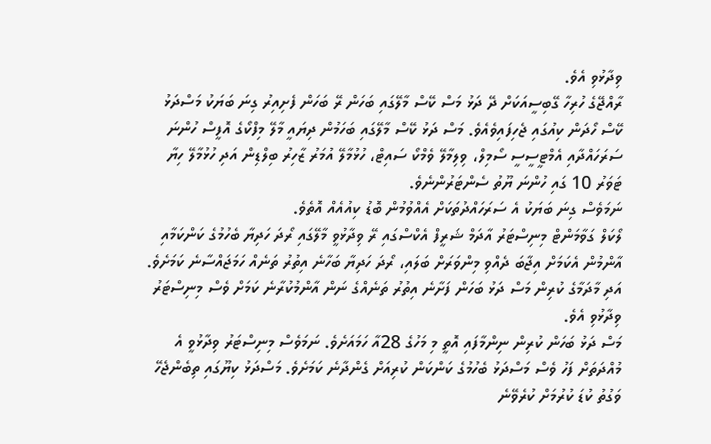ވިދާޅުވި އެވެ.
ރާއްޖޭގެ ހުރިހާ ގޭބިސީއަކަށް ދޭ ދަޅު މަސް ކޭސް މާލޭގައި ބަހަން ރޭ ބަހަން ފެށިއިރު ގިނަ ބަޔަކު މަސްދަޅު ކޭސް ހޯދަން ކިއުގައި ޖެހިފައިވެއެވެ. މަސް ދަޅު ކޭސް މާލޭގައި ބަހަމުން ދިޔައީ މާލޭ މިފްކޯގެ އޮފީސް ހުންނަ ސަރަހައްދާއި އެމްޓީސީސީ ސޯމިލް، ވިލިމާލޭ ވެމްކޯ ސައިޓް، ހުޅުމާލޭ އުމަރު ޒާހިރު ބިލްޑިން އަދި ހުޅުމާލޭ ހިޔާ ޓަވަރު 10 ގައި ހުންނަ ޔޫތު ސެންޓަރުންނެވެ.
ނަމަވެސް ގިނަ ބަޔަކު އެ ސަރަހައްދުތަކަށް އެއްވުމުން ބޮޑު ކިއުއެއް އޮތެވެ.
ލޯކަލް ގަވާމަންޓް މިނިސްޓަރު އާދަމް ޝަރީފް އެކްސްގައި ރޭ ވިދާޅުވީ މާލޭގައި ރޯދަ ހަދިޔާ ބެހުމުގެ ކަންކަމާއި އާންމުން އެކަމަށް އިޖާބަ ދެއްވި މިންވަރަށް ބަލައި، ރޯދަ ހަދިޔާ ބަހާނެ އިތުރު ތަނެއް ހަމަޖައްސާނެ ކަމަށެވެ.
އަދި މާދަމާގެ ކުރިން މަސް ދަޅު ބަހަން ފަށާނެ އިތުރު ތަނެއްގެ ނަން އާންމުކުރާނެ ކަމަށް ވެސް މިނިސްޓަރު ވިދާޅުވި އެވެ.
މަސް ދަޅު ބަހަން ކުރިން ނިންމާފައި އޮތީ މި މަހުގެ 28އާ ހަމައަށެވެ. ނަމަވެސް މިނިސްޓަރު ވިދާޅުވީ އެ މުއްދަތަށް ފަހު ވެސް މަސްދަޅު ބެހުމުގެ ކަންކަން ކުރިއަށް ގެންދާނެ ކަމަށެވެ. މަސްދަޅު ކިޔޫގައި ތިބެންޖެހޭ ވަގުތު ކުޑަ ކުރުމަށް ކުރެވޭނެ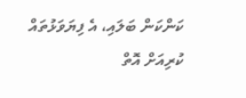ކަންކަން ބަލައި، އެ ފިޔަވަޅުތައް ކުރިއަށް އޮތް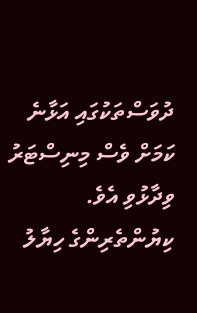ދުވަސްތަކުގައި އަޅާނެ ކަމަށް ވެސް މިނިސްޓަރު ވިދާޅުވި އެވެ.
ކިޔުންތެރިންގެ ހިޔާލު